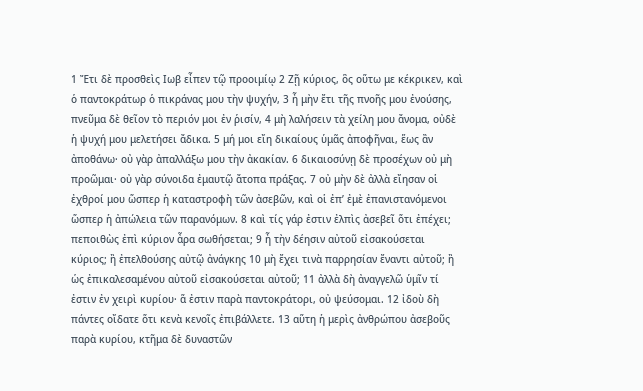1 Ἔτι δὲ προσθεὶς Ιωβ εἶπεν τῷ προοιμίῳ 2 Ζῇ κύριος, ὃς οὕτω με κέκρικεν, καὶ ὁ παντοκράτωρ ὁ πικράνας μου τὴν ψυχήν, 3 ἦ μὴν ἔτι τῆς πνοῆς μου ἐνούσης, πνεῦμα δὲ θεῖον τὸ περιόν μοι ἐν ῥισίν, 4 μὴ λαλήσειν τὰ χείλη μου ἄνομα, οὐδὲ ἡ ψυχή μου μελετήσει ἄδικα. 5 μή μοι εἴη δικαίους ὑμᾶς ἀποφῆναι, ἕως ἂν ἀποθάνω· οὐ γὰρ ἀπαλλάξω μου τὴν ἀκακίαν. 6 δικαιοσύνῃ δὲ προσέχων οὐ μὴ προῶμαι· οὐ γὰρ σύνοιδα ἐμαυτῷ ἄτοπα πράξας. 7 οὐ μὴν δὲ ἀλλὰ εἴησαν οἱ ἐχθροί μου ὥσπερ ἡ καταστροφὴ τῶν ἀσεβῶν, καὶ οἱ ἐπ’ ἐμὲ ἐπανιστανόμενοι ὥσπερ ἡ ἀπώλεια τῶν παρανόμων. 8 καὶ τίς γάρ ἐστιν ἐλπὶς ἀσεβεῖ ὅτι ἐπέχει; πεποιθὼς ἐπὶ κύριον ἆρα σωθήσεται; 9 ἦ τὴν δέησιν αὐτοῦ εἰσακούσεται κύριος; ἢ ἐπελθούσης αὐτῷ ἀνάγκης 10 μὴ ἔχει τινὰ παρρησίαν ἔναντι αὐτοῦ; ἢ ὡς ἐπικαλεσαμένου αὐτοῦ εἰσακούσεται αὐτοῦ; 11 ἀλλὰ δὴ ἀναγγελῶ ὑμῖν τί ἐστιν ἐν χειρὶ κυρίου· ἅ ἐστιν παρὰ παντοκράτορι, οὐ ψεύσομαι. 12 ἰδοὺ δὴ πάντες οἴδατε ὅτι κενὰ κενοῖς ἐπιβάλλετε. 13 αὕτη ἡ μερὶς ἀνθρώπου ἀσεβοῦς παρὰ κυρίου, κτῆμα δὲ δυναστῶν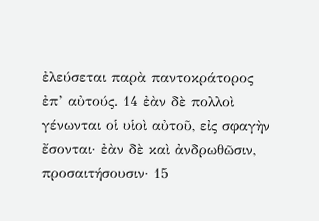ἐλεύσεται παρὰ παντοκράτορος ἐπ’ αὐτούς. 14 ἐὰν δὲ πολλοὶ γένωνται οἱ υἱοὶ αὐτοῦ, εἰς σφαγὴν ἔσονται· ἐὰν δὲ καὶ ἀνδρωθῶσιν, προσαιτήσουσιν· 15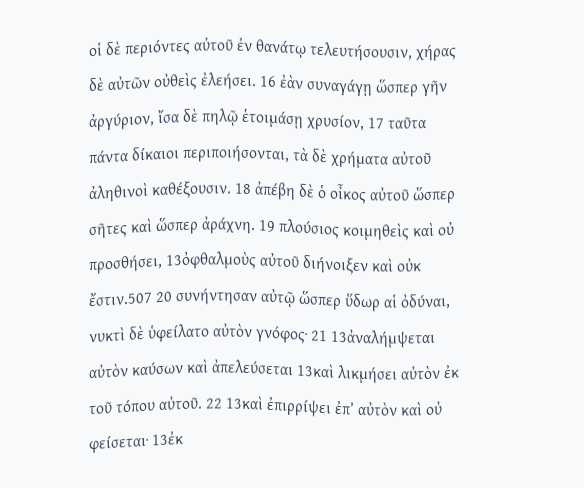οἱ δὲ περιόντες αὐτοῦ ἐν θανάτῳ τελευτήσουσιν, χήρας δὲ αὐτῶν οὐθεὶς ἐλεήσει. 16 ἐὰν συναγάγῃ ὥσπερ γῆν ἀργύριον, ἴσα δὲ πηλῷ ἑτοιμάσῃ χρυσίον, 17 ταῦτα πάντα δίκαιοι περιποιήσονται, τὰ δὲ χρήματα αὐτοῦ ἀληθινοὶ καθέξουσιν. 18 ἀπέβη δὲ ὁ οἶκος αὐτοῦ ὥσπερ σῆτες καὶ ὥσπερ ἀράχνη. 19 πλούσιος κοιμηθεὶς καὶ οὐ προσθήσει, 13ὀφθαλμοὺς αὐτοῦ διήνοιξεν καὶ οὐκ ἔστιν.507 20 συνήντησαν αὐτῷ ὥσπερ ὕδωρ αἱ ὀδύναι, νυκτὶ δὲ ὑφείλατο αὐτὸν γνόφος· 21 13ἀναλήμψεται αὐτὸν καύσων καὶ ἀπελεύσεται 13καὶ λικμήσει αὐτὸν ἐκ τοῦ τόπου αὐτοῦ. 22 13καὶ ἐπιρρίψει ἐπ’ αὐτὸν καὶ οὐ φείσεται· 13ἐκ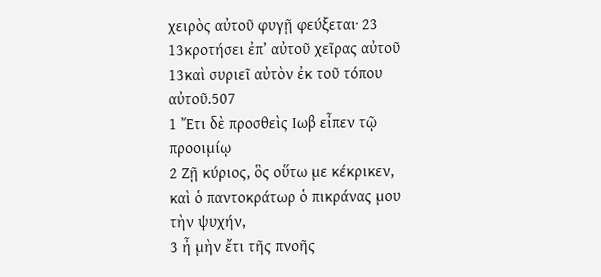χειρὸς αὐτοῦ φυγῇ φεύξεται· 23 13κροτήσει ἐπ’ αὐτοῦ χεῖρας αὐτοῦ 13καὶ συριεῖ αὐτὸν ἐκ τοῦ τόπου αὐτοῦ.507
1 Ἔτι δὲ προσθεὶς Ιωβ εἶπεν τῷ προοιμίῳ
2 Ζῇ κύριος, ὃς οὕτω με κέκρικεν, καὶ ὁ παντοκράτωρ ὁ πικράνας μου τὴν ψυχήν,
3 ἦ μὴν ἔτι τῆς πνοῆς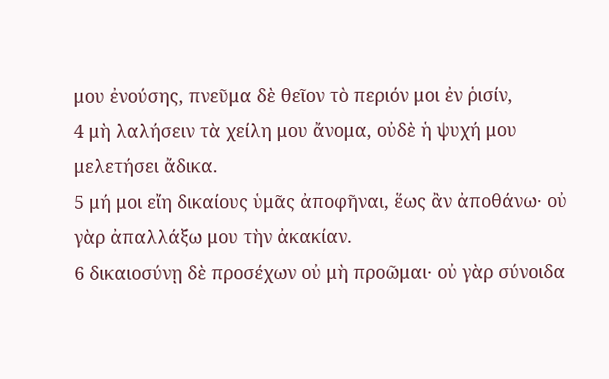μου ἐνούσης, πνεῦμα δὲ θεῖον τὸ περιόν μοι ἐν ῥισίν,
4 μὴ λαλήσειν τὰ χείλη μου ἄνομα, οὐδὲ ἡ ψυχή μου μελετήσει ἄδικα.
5 μή μοι εἴη δικαίους ὑμᾶς ἀποφῆναι, ἕως ἂν ἀποθάνω· οὐ γὰρ ἀπαλλάξω μου τὴν ἀκακίαν.
6 δικαιοσύνῃ δὲ προσέχων οὐ μὴ προῶμαι· οὐ γὰρ σύνοιδα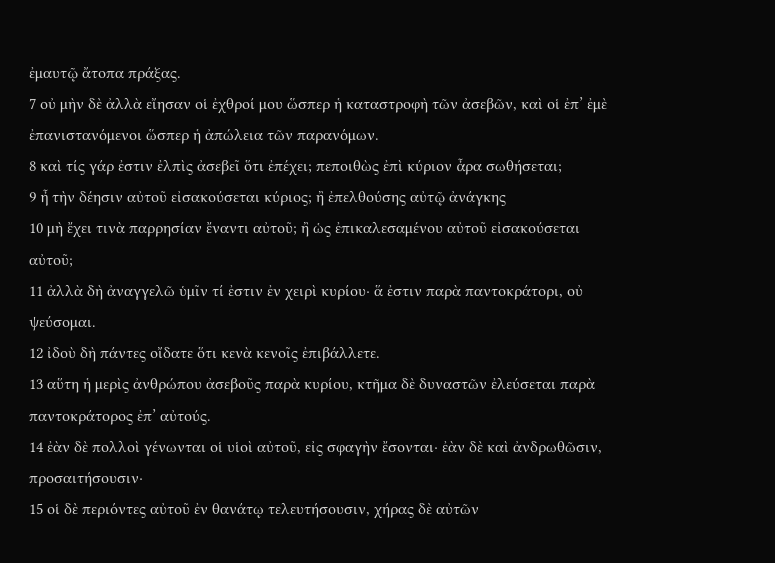ἐμαυτῷ ἄτοπα πράξας.
7 οὐ μὴν δὲ ἀλλὰ εἴησαν οἱ ἐχθροί μου ὥσπερ ἡ καταστροφὴ τῶν ἀσεβῶν, καὶ οἱ ἐπ’ ἐμὲ ἐπανιστανόμενοι ὥσπερ ἡ ἀπώλεια τῶν παρανόμων.
8 καὶ τίς γάρ ἐστιν ἐλπὶς ἀσεβεῖ ὅτι ἐπέχει; πεποιθὼς ἐπὶ κύριον ἆρα σωθήσεται;
9 ἦ τὴν δέησιν αὐτοῦ εἰσακούσεται κύριος; ἢ ἐπελθούσης αὐτῷ ἀνάγκης
10 μὴ ἔχει τινὰ παρρησίαν ἔναντι αὐτοῦ; ἢ ὡς ἐπικαλεσαμένου αὐτοῦ εἰσακούσεται αὐτοῦ;
11 ἀλλὰ δὴ ἀναγγελῶ ὑμῖν τί ἐστιν ἐν χειρὶ κυρίου· ἅ ἐστιν παρὰ παντοκράτορι, οὐ ψεύσομαι.
12 ἰδοὺ δὴ πάντες οἴδατε ὅτι κενὰ κενοῖς ἐπιβάλλετε.
13 αὕτη ἡ μερὶς ἀνθρώπου ἀσεβοῦς παρὰ κυρίου, κτῆμα δὲ δυναστῶν ἐλεύσεται παρὰ παντοκράτορος ἐπ’ αὐτούς.
14 ἐὰν δὲ πολλοὶ γένωνται οἱ υἱοὶ αὐτοῦ, εἰς σφαγὴν ἔσονται· ἐὰν δὲ καὶ ἀνδρωθῶσιν, προσαιτήσουσιν·
15 οἱ δὲ περιόντες αὐτοῦ ἐν θανάτῳ τελευτήσουσιν, χήρας δὲ αὐτῶν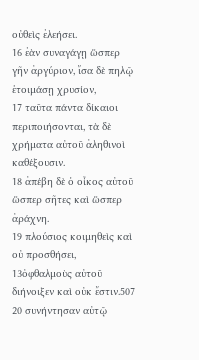οὐθεὶς ἐλεήσει.
16 ἐὰν συναγάγῃ ὥσπερ γῆν ἀργύριον, ἴσα δὲ πηλῷ ἑτοιμάσῃ χρυσίον,
17 ταῦτα πάντα δίκαιοι περιποιήσονται, τὰ δὲ χρήματα αὐτοῦ ἀληθινοὶ καθέξουσιν.
18 ἀπέβη δὲ ὁ οἶκος αὐτοῦ ὥσπερ σῆτες καὶ ὥσπερ ἀράχνη.
19 πλούσιος κοιμηθεὶς καὶ οὐ προσθήσει, 13ὀφθαλμοὺς αὐτοῦ διήνοιξεν καὶ οὐκ ἔστιν.507
20 συνήντησαν αὐτῷ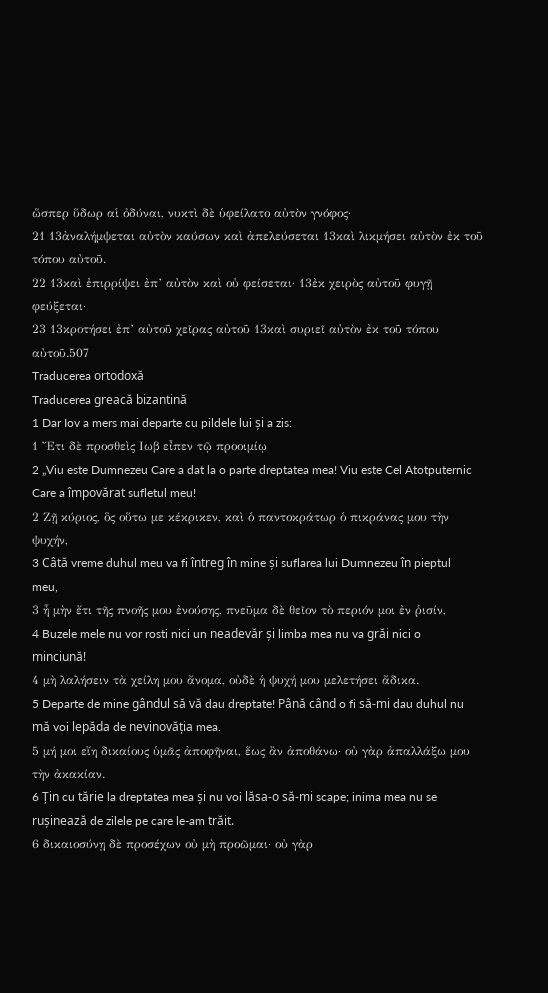ὥσπερ ὕδωρ αἱ ὀδύναι, νυκτὶ δὲ ὑφείλατο αὐτὸν γνόφος·
21 13ἀναλήμψεται αὐτὸν καύσων καὶ ἀπελεύσεται 13καὶ λικμήσει αὐτὸν ἐκ τοῦ τόπου αὐτοῦ.
22 13καὶ ἐπιρρίψει ἐπ’ αὐτὸν καὶ οὐ φείσεται· 13ἐκ χειρὸς αὐτοῦ φυγῇ φεύξεται·
23 13κροτήσει ἐπ’ αὐτοῦ χεῖρας αὐτοῦ 13καὶ συριεῖ αὐτὸν ἐκ τοῦ τόπου αὐτοῦ.507
Traducerea ortodoxă
Traducerea greacă bizantină
1 Dar Iov a mers mai departe cu pildele lui și a zis:
1 Ἔτι δὲ προσθεὶς Ιωβ εἶπεν τῷ προοιμίῳ
2 „Viu este Dumnezeu Care a dat la o parte dreptatea mea! Viu este Cel Atotputernic Care a împovărat sufletul meu!
2 Ζῇ κύριος, ὃς οὕτω με κέκρικεν, καὶ ὁ παντοκράτωρ ὁ πικράνας μου τὴν ψυχήν,
3 Câtă vreme duhul meu va fi întreg în mine și suflarea lui Dumnezeu în pieptul meu,
3 ἦ μὴν ἔτι τῆς πνοῆς μου ἐνούσης, πνεῦμα δὲ θεῖον τὸ περιόν μοι ἐν ῥισίν,
4 Buzele mele nu vor rosti nici un neadevăr și limba mea nu va grăi nici o minciună!
4 μὴ λαλήσειν τὰ χείλη μου ἄνομα, οὐδὲ ἡ ψυχή μου μελετήσει ἄδικα.
5 Departe de mine gândul să vă dau dreptate! Până când o fi să-mi dau duhul nu mă voi lepăda de nevinovăția mea.
5 μή μοι εἴη δικαίους ὑμᾶς ἀποφῆναι, ἕως ἂν ἀποθάνω· οὐ γὰρ ἀπαλλάξω μου τὴν ἀκακίαν.
6 Țin cu tărie la dreptatea mea și nu voi lăsa-o să-mi scape; inima mea nu se rușinează de zilele pe care le-am trăit.
6 δικαιοσύνῃ δὲ προσέχων οὐ μὴ προῶμαι· οὐ γὰρ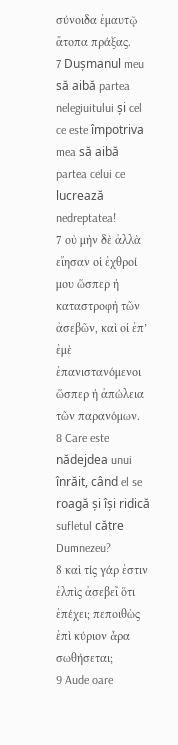σύνοιδα ἐμαυτῷ ἄτοπα πράξας.
7 Dușmanul meu să aibă partea nelegiuitului și cel ce este împotriva mea să aibă partea celui ce lucrează nedreptatea!
7 οὐ μὴν δὲ ἀλλὰ εἴησαν οἱ ἐχθροί μου ὥσπερ ἡ καταστροφὴ τῶν ἀσεβῶν, καὶ οἱ ἐπ’ ἐμὲ ἐπανιστανόμενοι ὥσπερ ἡ ἀπώλεια τῶν παρανόμων.
8 Care este nădejdea unui înrăit, când el se roagă și își ridică sufletul către Dumnezeu?
8 καὶ τίς γάρ ἐστιν ἐλπὶς ἀσεβεῖ ὅτι ἐπέχει; πεποιθὼς ἐπὶ κύριον ἆρα σωθήσεται;
9 Aude oare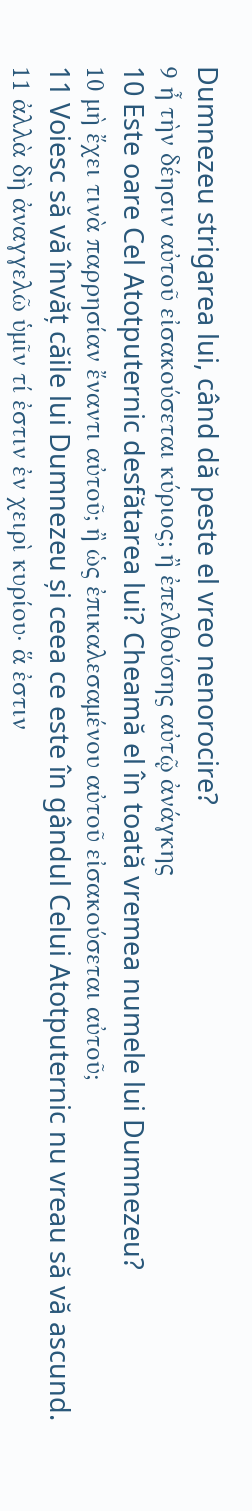Dumnezeu strigarea lui, când dă peste el vreo nenorocire?
9 ἦ τὴν δέησιν αὐτοῦ εἰσακούσεται κύριος; ἢ ἐπελθούσης αὐτῷ ἀνάγκης
10 Este oare Cel Atotputernic desfătarea lui? Cheamă el în toată vremea numele lui Dumnezeu?
10 μὴ ἔχει τινὰ παρρησίαν ἔναντι αὐτοῦ; ἢ ὡς ἐπικαλεσαμένου αὐτοῦ εἰσακούσεται αὐτοῦ;
11 Voiesc să vă învăț căile lui Dumnezeu și ceea ce este în gândul Celui Atotputernic nu vreau să vă ascund.
11 ἀλλὰ δὴ ἀναγγελῶ ὑμῖν τί ἐστιν ἐν χειρὶ κυρίου· ἅ ἐστιν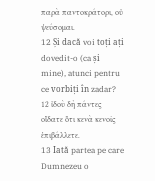παρὰ παντοκράτορι, οὐ ψεύσομαι.
12 Și dacă voi toți ați dovedit-o (ca și mine), atunci pentru ce vorbiți în zadar?
12 ἰδοὺ δὴ πάντες οἴδατε ὅτι κενὰ κενοῖς ἐπιβάλλετε.
13 Iată partea pe care Dumnezeu o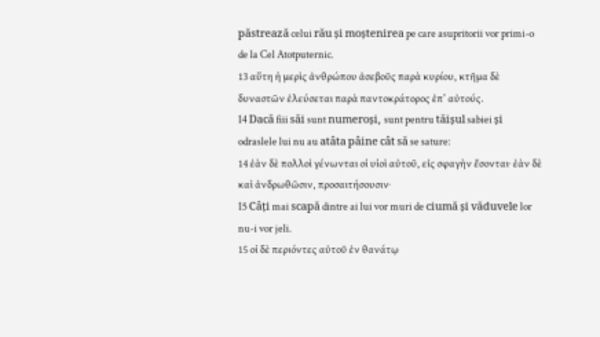păstrează celui rău și moștenirea pe care asupritorii vor primi-o de la Cel Atotputernic.
13 αὕτη ἡ μερὶς ἀνθρώπου ἀσεβοῦς παρὰ κυρίου, κτῆμα δὲ δυναστῶν ἐλεύσεται παρὰ παντοκράτορος ἐπ’ αὐτούς.
14 Dacă fiii săi sunt numeroși, sunt pentru tăișul sabiei și odraslele lui nu au atâta pâine cât să se sature:
14 ἐὰν δὲ πολλοὶ γένωνται οἱ υἱοὶ αὐτοῦ, εἰς σφαγὴν ἔσονται· ἐὰν δὲ καὶ ἀνδρωθῶσιν, προσαιτήσουσιν·
15 Câți mai scapă dintre ai lui vor muri de ciumă și văduvele lor nu-i vor jeli.
15 οἱ δὲ περιόντες αὐτοῦ ἐν θανάτῳ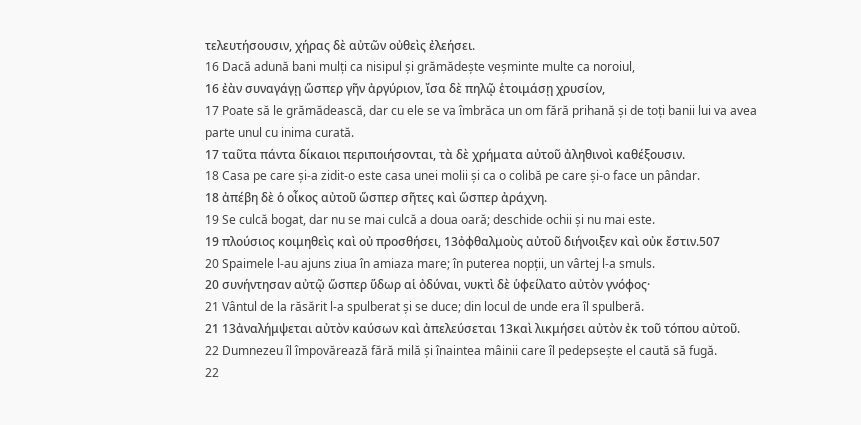τελευτήσουσιν, χήρας δὲ αὐτῶν οὐθεὶς ἐλεήσει.
16 Dacă adună bani mulți ca nisipul și grămădește veșminte multe ca noroiul,
16 ἐὰν συναγάγῃ ὥσπερ γῆν ἀργύριον, ἴσα δὲ πηλῷ ἑτοιμάσῃ χρυσίον,
17 Poate să le grămădească, dar cu ele se va îmbrăca un om fără prihană și de toți banii lui va avea parte unul cu inima curată.
17 ταῦτα πάντα δίκαιοι περιποιήσονται, τὰ δὲ χρήματα αὐτοῦ ἀληθινοὶ καθέξουσιν.
18 Casa pe care și-a zidit-o este casa unei molii și ca o colibă pe care și-o face un pândar.
18 ἀπέβη δὲ ὁ οἶκος αὐτοῦ ὥσπερ σῆτες καὶ ὥσπερ ἀράχνη.
19 Se culcă bogat, dar nu se mai culcă a doua oară; deschide ochii și nu mai este.
19 πλούσιος κοιμηθεὶς καὶ οὐ προσθήσει, 13ὀφθαλμοὺς αὐτοῦ διήνοιξεν καὶ οὐκ ἔστιν.507
20 Spaimele l-au ajuns ziua în amiaza mare; în puterea nopții, un vârtej l-a smuls.
20 συνήντησαν αὐτῷ ὥσπερ ὕδωρ αἱ ὀδύναι, νυκτὶ δὲ ὑφείλατο αὐτὸν γνόφος·
21 Vântul de la răsărit l-a spulberat și se duce; din locul de unde era îl spulberă.
21 13ἀναλήμψεται αὐτὸν καύσων καὶ ἀπελεύσεται 13καὶ λικμήσει αὐτὸν ἐκ τοῦ τόπου αὐτοῦ.
22 Dumnezeu îl împovărează fără milă și înaintea mâinii care îl pedepsește el caută să fugă.
22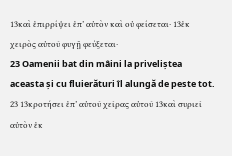13καὶ ἐπιρρίψει ἐπ’ αὐτὸν καὶ οὐ φείσεται· 13ἐκ χειρὸς αὐτοῦ φυγῇ φεύξεται·
23 Oamenii bat din mâini la priveliștea aceasta și cu fluierături îl alungă de peste tot.
23 13κροτήσει ἐπ’ αὐτοῦ χεῖρας αὐτοῦ 13καὶ συριεῖ αὐτὸν ἐκ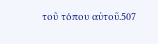τοῦ τόπου αὐτοῦ.507